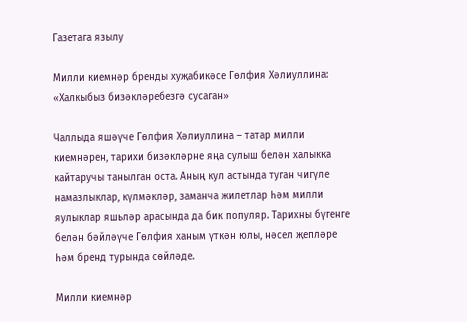Газетага язылу

Милли киемнәр бренды хуҗабикәсе Гөлфия Хәлиуллина: «Халкыбыз бизәкләребезгә сусаган»

Чаллыда яшәүче Гөлфия Хәлиуллина – татар милли киемнәрен, тарихи бизәкләрне яңа сулыш белән халыкка кайтаручы танылган оста. Аның кул астында туган чигүле намазлыклар, күлмәкләр, заманча жилетлар һәм милли яулыклар яшьләр арасында да бик популяр. Тарихны бүгенге белән бәйләүче Гөлфия ханым үткән юлы, нәсел җепләре һәм бренд турында сөйләде.

Милли киемнәр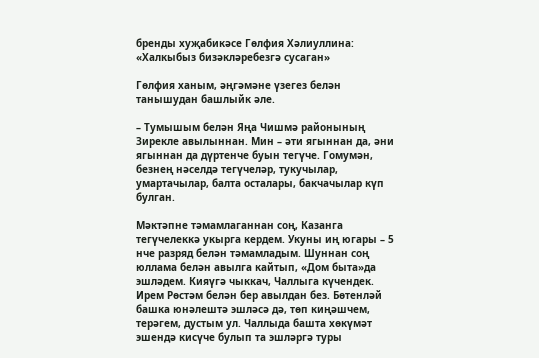бренды хуҗабикәсе Гөлфия Хәлиуллина: «Халкыбыз бизәкләребезгә сусаган»

Гөлфия ханым, әңгәмәне үзегез белән танышудан башлыйк әле.

– Тумышым белән Яңа Чишмә районының Зирекле авылыннан. Мин – әти ягыннан да, әни ягыннан да дүртенче буын тегүче. Гомумән, безнең нәселдә тегүчеләр, тукучылар, умартачылар, балта осталары, бакчачылар күп булган.

Мәктәпне тәмамлаганнан соң, Казанга тегүчелеккә укырга кердем. Укуны иң югары – 5 нче разряд белән тәмамладым. Шуннан соң юллама белән авылга кайтып, «Дом быта»да эшләдем. Кияүгә чыккач, Чаллыга күчендек. Ирем Рөстәм белән бер авылдан без. Бөтенләй башка юнәлештә эшләсә дә, төп киңәшчем, терәгем, дустым ул. Чаллыда башта хөкүмәт эшендә кисүче булып та эшләргә туры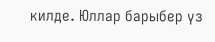килде. Юллар барыбер үз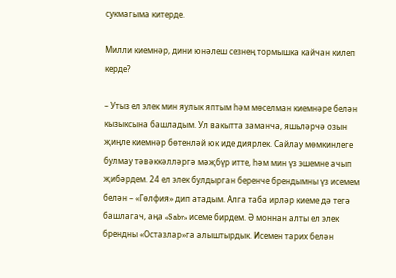сукмагыма китерде.

Милли киемнәр, дини юнәлеш сезнең тормышка кайчан килеп керде?

– Утыз ел элек мин яулык яптым һәм мөселман киемнәре белән кызыксына башладым. Ул вакытта заманча, яшьләрчә озын җиңле киемнәр бөтенләй юк иде диярлек. Сайлау мөмкинлеге булмау тәвәккәлләргә мәҗбүр итте, һәм мин үз эшемне ачып җибәрдем. 24 ел элек булдырган беренче брендымны үз исемем белән – «Гөлфия» дип атадым. Алга таба ирләр киеме дә тегә башлагач, аңа «Sabr» исеме бирдем. Ә моннан алты ел элек брендны «Остазлар»га алыштырдык. Исемен тарих белән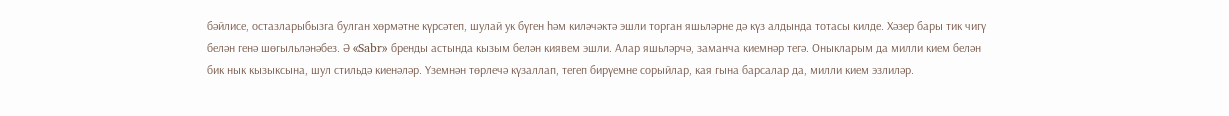бәйлисе, остазларыбызга булган хөрмәтне күрсәтеп, шулай ук бүген һәм киләчәктә эшли торган яшьләрне дә күз алдында тотасы килде. Хәзер бары тик чигү белән генә шөгыльләнәбез. Ә «Sabr» бренды астында кызым белән киявем эшли. Алар яшьләрчә, заманча киемнәр тегә. Оныкларым да милли кием белән бик нык кызыксына, шул стильдә киенәләр. Үземнән төрлечә күзаллап, тегеп бирүемне сорыйлар, кая гына барсалар да, милли кием эзлиләр.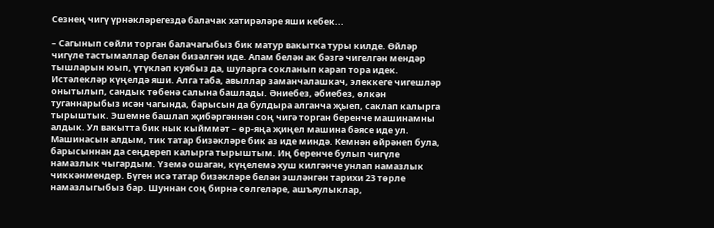Сезнең чигү үрнәкләрегездә балачак хатирәләре яши кебек...

– Сагынып сөйли торган балачагыбыз бик матур вакытка туры килде. Өйләр чигүле тастымаллар белән бизәлгән иде. Апам белән ак бәзгә чигелгән мендәр тышларын юып, үтүкләп куябыз да, шуларга сокланып карап тора идек. Истәлекләр күңелдә яши. Алга таба, авыллар заманчалашкач, элеккеге чигешләр онытылып, сандык төбенә салына башлады. Әниебез, әбиебез, өлкән туганнарыбыз исән чагында, барысын да булдыра алганча җыеп, саклап калырга тырыштык. Эшемне башлап җибәргәннән соң чигә торган беренче машинамны алдык. Ул вакытта бик нык кыйммәт – өр-яңа җиңел машина бәясе иде ул. Машинасын алдым, тик татар бизәкләре бик аз иде миндә. Кемнән өйрәнеп була, барысыннан да сеңдереп калырга тырыштым. Иң беренче булып чигүле намазлык чыгардым. Үземә ошаган, күңелемә хуш килгәнче унлап намазлык чиккәнмендер. Бүген исә татар бизәкләре белән эшләнгән тарихи 23 төрле намазлыгыбыз бар. Шуннан соң бирнә сөлгеләре, ашъяулыклар,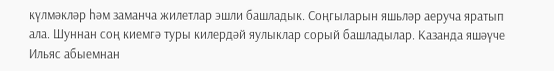күлмәкләр һәм заманча жилетлар эшли башладык. Соңгыларын яшьләр аеруча яратып ала. Шуннан соң киемгә туры килердәй яулыклар сорый башладылар. Казанда яшәүче Ильяс абыемнан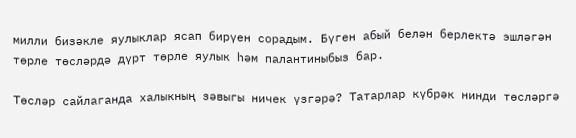милли бизәкле яулыклар ясап бирүен сорадым. Бүген абый белән берлектә эшләгән төрле төсләрдә дүрт төрле яулык һәм палантиныбыз бар.

Төсләр сайлаганда халыкның зәвыгы ничек үзгәрә? Татарлар күбрәк нинди төсләргә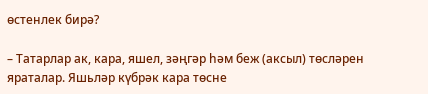өстенлек бирә?

– Татарлар ак, кара, яшел, зәңгәр һәм беж (аксыл) төсләрен яраталар. Яшьләр күбрәк кара төсне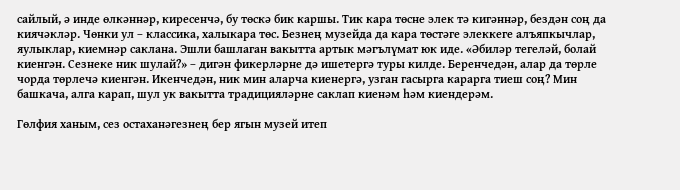сайлый, ә инде өлкәннәр, киресенчә, бу төскә бик каршы. Тик кара төсне элек тә кигәннәр, бездән соң да киячәкләр. Чөнки ул – классика, халыкара төс. Безнең музейда да кара төстәге элеккеге алъяпкычлар, яулыклар, киемнәр саклана. Эшли башлаган вакытта артык мәгълүмат юк иде. «Әбиләр тегеләй, болай киенгән. Сезнеке ник шулай?» – дигән фикерләрне дә ишетергә туры килде. Беренчедән, алар да төрле чорда төрлечә киенгән. Икенчедән, ник мин аларча киенергә, узган гасырга карарга тиеш соң? Мин башкача, алга карап, шул ук вакытта традицияләрне саклап киенәм һәм киендерәм.

Гөлфия ханым, сез остаханәгезнең бер ягын музей итеп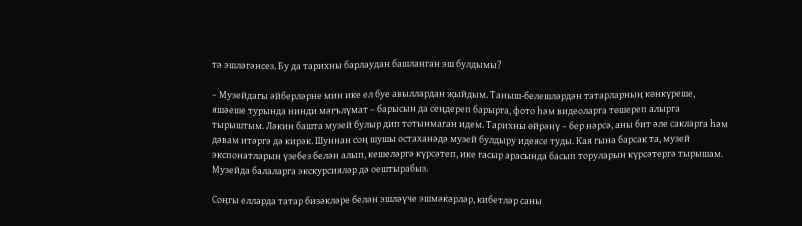тә эшләгәнсез. Бу да тарихны барлаудан башланган эш булдымы?

– Музейдагы әйберләрне мин ике ел буе авыллардан җыйдым. Таныш-белешләрдән татарларның көнкүреше, яшәеше турында нинди мәгълүмат – барысын да сеңдереп барырга, фото һәм видеоларга төшереп алырга тырыштым. Ләкин башта музей булыр дип тотынмаган идем. Тарихны өйрәнү – бер нәрсә, аны бит әле сакларга һәм дәвам итәргә дә кирәк. Шуннан соң шушы остаханәдә музей булдыру идеясе туды. Кая гына барсак та, музей экспонатларын үзебез белән алып, кешеләргә күрсәтеп, ике гасыр арасында басып торуларын күрсәтергә тырышам. Музейда балаларга экскурсияләр дә оештырабыз.

Соңгы елларда татар бизәкләре белән эшләүче эшмәкәрләр, кибетләр саны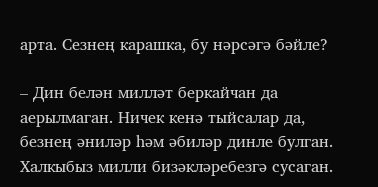арта. Сезнең карашка, бу нәрсәгә бәйле?

– Дин белән милләт беркайчан да аерылмаган. Ничек кенә тыйсалар да, безнең әниләр һәм әбиләр динле булган. Халкыбыз милли бизәкләребезгә сусаган.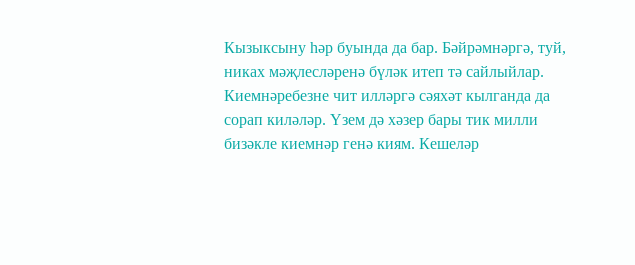Кызыксыну һәр буында да бар. Бәйрәмнәргә, туй, никах мәҗлесләренә бүләк итеп тә сайлыйлар. Киемнәребезне чит илләргә сәяхәт кылганда да сорап киләләр. Үзем дә хәзер бары тик милли бизәкле киемнәр генә киям. Кешеләр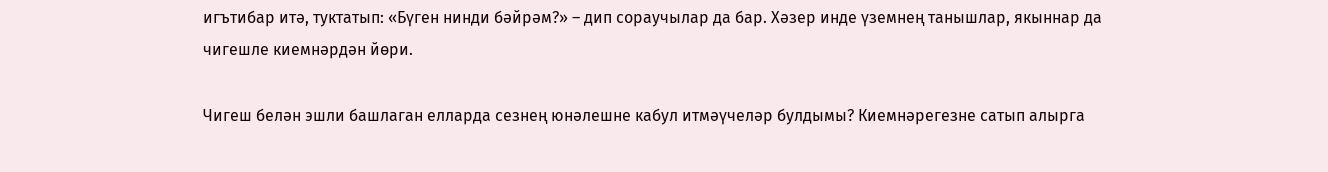игътибар итә, туктатып: «Бүген нинди бәйрәм?» – дип сораучылар да бар. Хәзер инде үземнең танышлар, якыннар да чигешле киемнәрдән йөри.

Чигеш белән эшли башлаган елларда сезнең юнәлешне кабул итмәүчеләр булдымы? Киемнәрегезне сатып алырга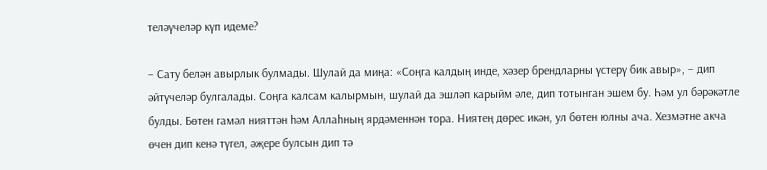теләүчеләр күп идеме?

– Сату белән авырлык булмады. Шулай да миңа: «Соңга калдың инде, хәзер брендларны үстерү бик авыр», – дип әйтүчеләр булгалады. Соңга калсам калырмын, шулай да эшләп карыйм әле, дип тотынган эшем бу. Һәм ул бәрәкәтле булды. Бөтен гамәл нияттән һәм Аллаһның ярдәменнән тора. Ниятең дөрес икән, ул бөтен юлны ача. Хезмәтне акча өчен дип кенә түгел, әҗере булсын дип тә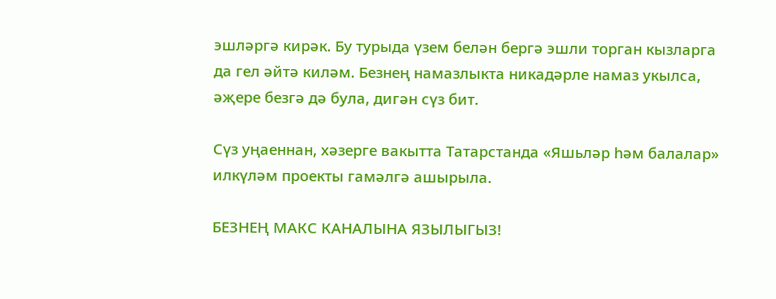эшләргә кирәк. Бу турыда үзем белән бергә эшли торган кызларга да гел әйтә киләм. Безнең намазлыкта никадәрле намаз укылса, әҗере безгә дә була, дигән сүз бит.

Сүз уңаеннан, хәзерге вакытта Татарстанда «Яшьләр һәм балалар» илкүләм проекты гамәлгә ашырыла.

БЕЗНЕҢ МАКС КАНАЛЫНА ЯЗЫЛЫГЫЗ!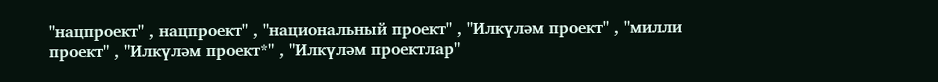"нацпроект" , нацпроект" , "национальный проект" , "Илкүләм проект" , "милли проект" , "Илкүләм проект*" , "Илкүләм проектлар"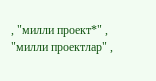, "милли проект*" , "милли проектлар" ,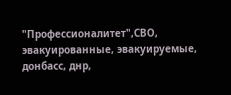"Профессионалитет",СВО, эвакуированные, эвакуируемые, донбасс, днр,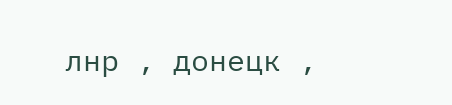лнр , донецк ,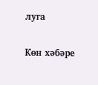луга

Көн хәбәре